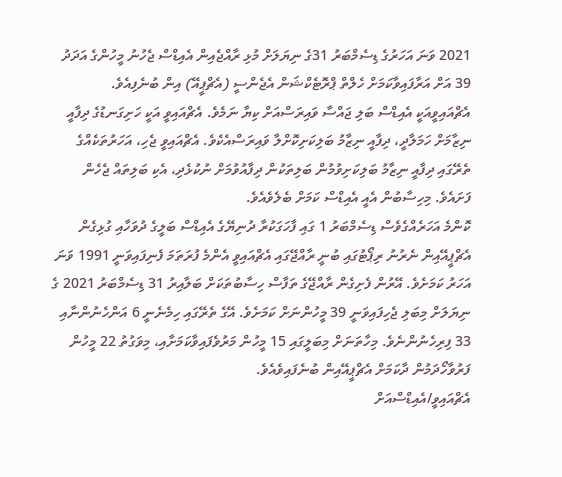2021 ވަނަ އަހަރުގެ ޑިސެމްބަރު 31ގެ ނިޔަލަށް މުޅި ރާއްޖެއިން އެއިޑްސް ޖެހުނު މީހުންގެ އަދަދު 39 އަށް އަރާފައިވާކަމަށް ހެލްތް ޕްރޮޓެކްޝަން އެޖެންސީ (އެޗްޕީއޭ) އިން ބުނެފިއެވެ.
އެޗްއައިވީއަކީ އެއިޑްސް ބަލި ޖައްސާ ވައިރަސްއަށް ކިޔާ ނަމެވެ. އެޗްއައިވީ އަކީ ހަށިގަނޑުގެ ދިފާއީ ނިޒާމަށް ހަމަލާދީ، ދިފާއީ ނިޒާމު ބަލިކަށިކޮށްލާ ވައިރަސްއެކެވެ. އެޗްއައިވީ ޖެހި، އަހަރުތަކެއްގެ ތެރޭގައި ދިފާއީ ނިޒާމު ބަލިކަށިވުމުން ބަލިތަކުން ދިފާއުވުމަށް ނުކުޅެދި، އެކި ބަލިތައް ޖެހެން ފަށައެވެ. މިހިސާބުން އެއީ އެއިޑްސް ކަމަށް ބެލެވެއެވެ.
ކޮންމެ އަހަރެއްގެވެސް ޑިސެމްބަރު 1 ގައި ފާހަގަކުރާ ދުނިޔޭގެ އެއިޑްސް ބަލީގެ ދުވަހާއި ގުޅިގެން އެޗްޕީއޭއިން ނެރުނު ރިޕޯޓުގައި ބުނީ ރާއްޖޭގައި އެޗްއައިވީ އެންމެ ފުރަތަމަ ފެނިފައިވަނީ 1991 ވަނަ އަހަރު ކަމަށެވެ. އޭރުން ފެށިގެން ރާއްޖޭގެ ތަފާސް ހިސާބުތަކަށް ބަލާއިރު 31 ޑިސެމްބަރު 2021 ގެ ނިޔަލަށް މިބަލި ޖެހިފައިވަނީ 39 މީހުންނަށް ކަމަށެވެ. އޭގެ ތެރޭގައި ހިމެނެނީ 6 އަންހެނުންނާއި 33 ފިރިހެނުންނެވެ. މިހާތަނަށް މިބަލީގައި 15 މީހުން މަރުވެފައިވާކަމަށާއި، މިވަގުތު 22 މީހުން ފަރުވާހޯދަމުން ދާކަމަށް އެޗްޕީއޭއިން ބުނެފައިވެއެވެ.
އެޗްއައިވީ/އެއިޑްސްއަށް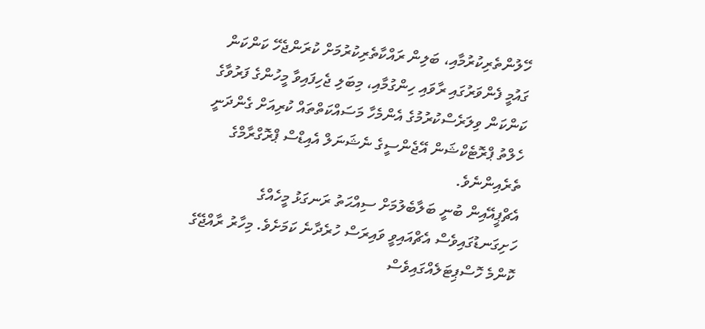ހޭލުންތެރިކުރުމާއި، ބަލިން ރައްކާތެރިކުރުމަށް ކުރަންޖެހޭ ކަންކަން ގައުމީ ފެންވަރުގައި ރާވައި ހިންގުމާއި، މިބަލި ޖެހިފައިވާ މީހުންގެ ފަރުވާގެ ކަންކަން ވިލަރެސްކުރުމުގެ އެންމެހާ މަސައްކަތްތައް ކުރިއަށް ގެންދަނީ ހެލްތު ޕްރޮޓެކްޝަން އޭޖެންސީގެ ނެޝަނަލް އެއިޑްސް ޕްރޮގްރާމްގެ ތެރެއިންނެވެ.
އެޗްޕީއޭއިން ބުނީ ބަލާބެލުމަށް ސިއްޙަތު ރަނގަޅު މީހެއްގެ ހަށިގަނޑުގައިވެސް އެޗްއައިވީ ވައިރަސް ހުރެދާނެ ކަމަށެވެ. މިހާރު ރާއްޖޭގެ ކޮންމެ ހޮސްޕިޓަލެއްގައިވެސް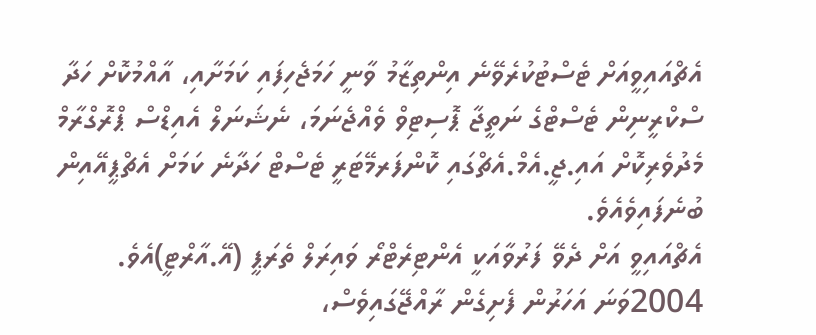އެޗްއައިވީއަށް ޓެސްޓުކުރެވޭނެ އިންތިޒާމު ވާނީ ހަމަޖެހިފައި ކަމަށާއި، އާއްމުކޮށް ހަދާ ސްކްރީނިން ޓެސްޓްގެ ނަތީޖާ ޕޮސިޓިވް ވެއްޖެނަމަ، ނެޝަނަލް އެއިޑްސް ޕްރޮގްރާމް މެދުވެރިކޮށް އައި.ޖީ.އެމް.އެޗްގައި ކޮންފަރމޭޓަރީ ޓެސްޓް ހަދާނެ ކަމަށް އެޗްޕީއޭއިން ބުނެފައިވެއެވެ.
އެޗްއައިވީ އަށް ދެވޭ ފަރުވާއަކީ އެންޓިރެޓްރޯ ވައިރަލް ތެރަޕީ (އޭ.އާރްޓީ)އެވެ. 2004ވަނަ އަހަރުން ފެށިގެން ރާއްޖޭގައިވެސް،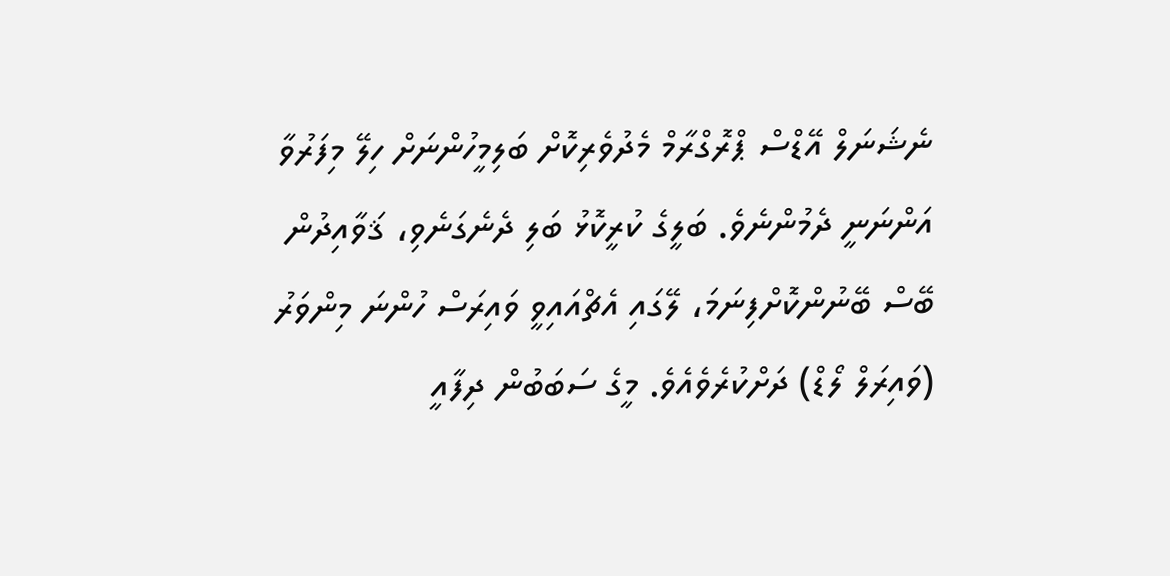ނެޝަނަލް އޭޑްސް ޕްރޮގްރާމް މެދުވެރިކޮށް ބަލިމީހުންނަށް ހިލޭ މިފަރުވާ އަންނަނީ ދެމުންނެވެ. ބަލީގެ ކުރީކޮޅު ބަލި ދެނެގަނެވި، ޤަވާއިދުން ބޭސް ބޭނުންކޮށްފިނަމަ، ލޭގައި އެޗްއައިވީ ވައިރަސް ހުންނަ މިންވަރު (ވައިރަލް ލޯޑް) ދަށްކުރެވެއެވެ. މީގެ ސަބަބުން ދިފާއީ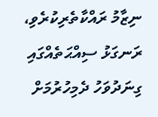ނިޒާމު ރައްކާތެރިކުރެވި، ރަނގަޅު ސިއްޙަތެއްގައި ގިނަދުވަހު ދެމިހުރުމަށް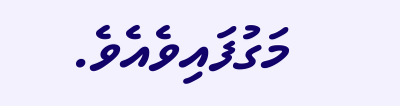މަގުފައިވެއެވެ.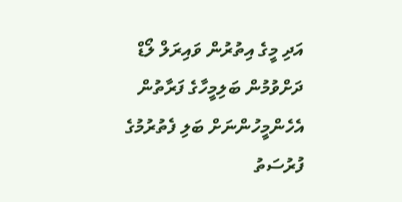އަދި މީގެ އިތުރުން ވައިރަލް ލޯޑް ދަށްވުމުން ބަލިމީހާގެ ފަރާތުން އެހެންމީހުންނަށް ބަލި ފެތުރުމުގެ ފުރުސަތު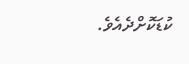ކުޑަކޮށްދެއެވެ.